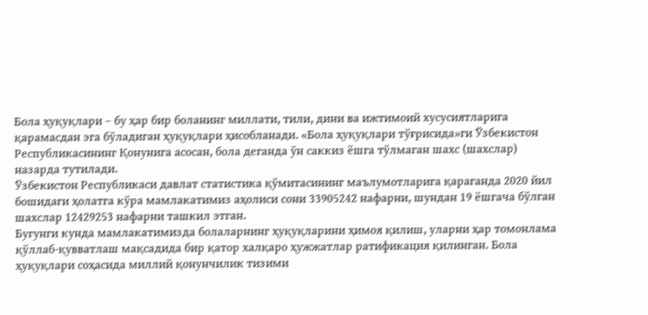Бола ҳуқуқлари – бу ҳар бир боланинг миллати, тили, дини ва ижтимоий хусусиятларига қарамасдан эга бўладиган ҳуқуқлари ҳисобланади. «Бола ҳуқуқлари тўғрисида»ги Ўзбекистон Республикасининг Қонунига асосан, бола деганда ўн саккиз ёшга тўлмаган шахс (шахслар) назарда тутилади.
Ўзбекистон Республикаси давлат статистика қўмитасининг маълумотларига қараганда 2020 йил бошидаги ҳолатга кўра мамлакатимиз аҳолиси сони 33905242 нафарни, шундан 19 ёшгача бўлган шахслар 12429253 нафарни ташкил этган.
Бугунги кунда мамлакатимизда болаларнинг ҳуқуқларини ҳимоя қилиш, уларни ҳар томонлама қўллаб-қувватлаш мақсадида бир қатор халқаро ҳужжатлар ратификация қилинган. Бола ҳуқуқлари соҳасида миллий қонунчилик тизими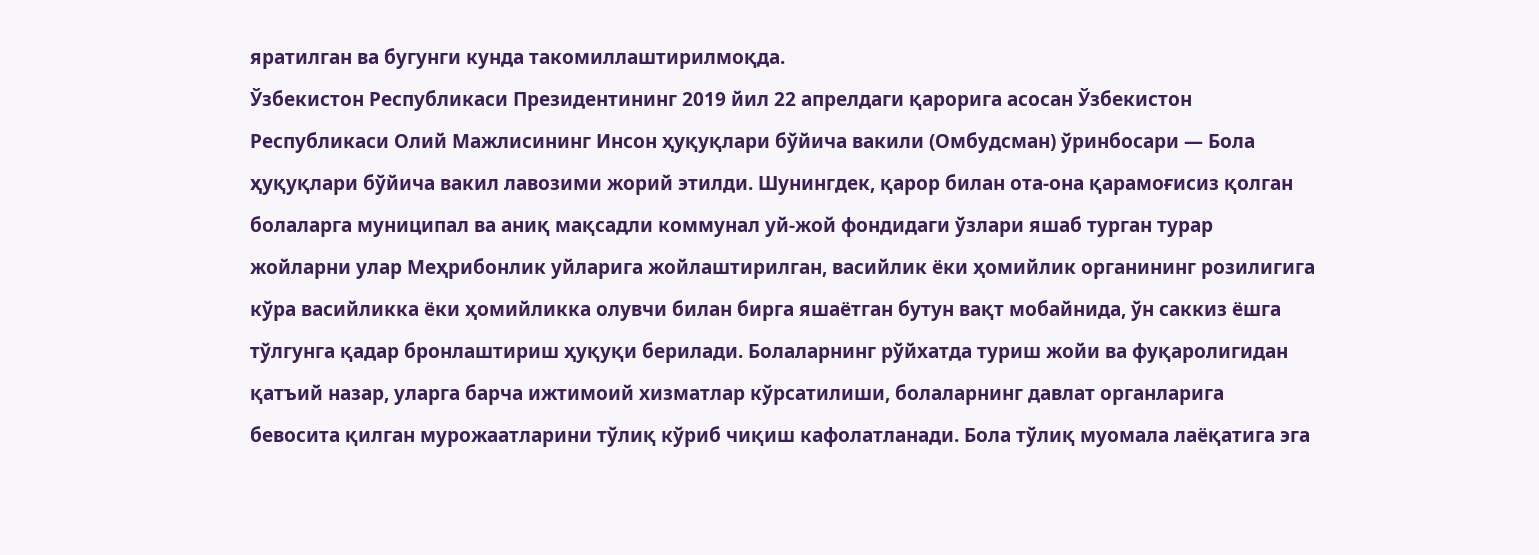яратилган ва бугунги кунда такомиллаштирилмоқда.
Ўзбекистон Республикаси Президентининг 2019 йил 22 апрелдаги қарорига асосан Ўзбекистон Республикаси Олий Мажлисининг Инсон ҳуқуқлари бўйича вакили (Омбудсман) ўринбосари — Бола ҳуқуқлари бўйича вакил лавозими жорий этилди. Шунингдек, қарор билан ота-она қарамоғисиз қолган болаларга муниципал ва аниқ мақсадли коммунал уй-жой фондидаги ўзлари яшаб турган турар жойларни улар Меҳрибонлик уйларига жойлаштирилган, васийлик ёки ҳомийлик органининг розилигига кўра васийликка ёки ҳомийликка олувчи билан бирга яшаётган бутун вақт мобайнида, ўн саккиз ёшга тўлгунга қадар бронлаштириш ҳуқуқи берилади. Болаларнинг рўйхатда туриш жойи ва фуқаролигидан қатъий назар, уларга барча ижтимоий хизматлар кўрсатилиши, болаларнинг давлат органларига бевосита қилган мурожаатларини тўлиқ кўриб чиқиш кафолатланади. Бола тўлиқ муомала лаёқатига эга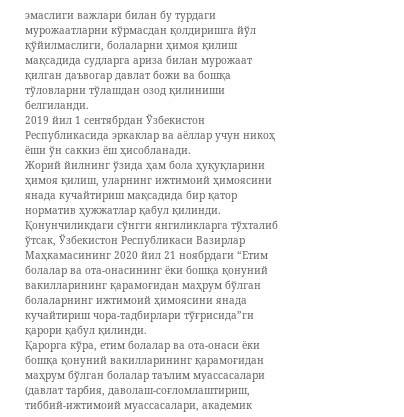эмаслиги важлари билан бу турдаги мурожаатларни кўрмасдан қолдиришга йўл қўйилмаслиги, болаларни ҳимоя қилиш мақсадида судларга ариза билан мурожаат қилган даъвогар давлат божи ва бошқа тўловларни тўлашдан озод қилиниши белгиланди.
2019 йил 1 сентябрдан Ўзбекистон Республикасида эркаклар ва аёллар учун никоҳ ёши ўн саккиз ёш ҳисобланади.
Жорий йилнинг ўзида ҳам бола ҳуқуқларини ҳимоя қилиш, уларнинг ижтимоий ҳимоясини янада кучайтириш мақсадида бир қатор норматив ҳужжатлар қабул қилинди.
Қонунчиликдаги сўнгги янгиликларга тўхталиб ўтсак, Ўзбекистон Республикаси Вазирлар Маҳкамасининг 2020 йил 21 ноябрдаги “Етим болалар ва ота-онасининг ёки бошқа қонуний вакилларининг қарамоғидан маҳрум бўлган болаларнинг ижтимоий ҳимоясини янада кучайтириш чора-тадбирлари тўғрисида”ги қарори қабул қилинди.
Қарорга кўра, етим болалар ва ота-онаси ёки бошқа қонуний вакилларининг қарамоғидан маҳрум бўлган болалар таълим муассасалари (давлат тарбия, даволаш-соғломлаштириш, тиббий-ижтимоий муассасалари, академик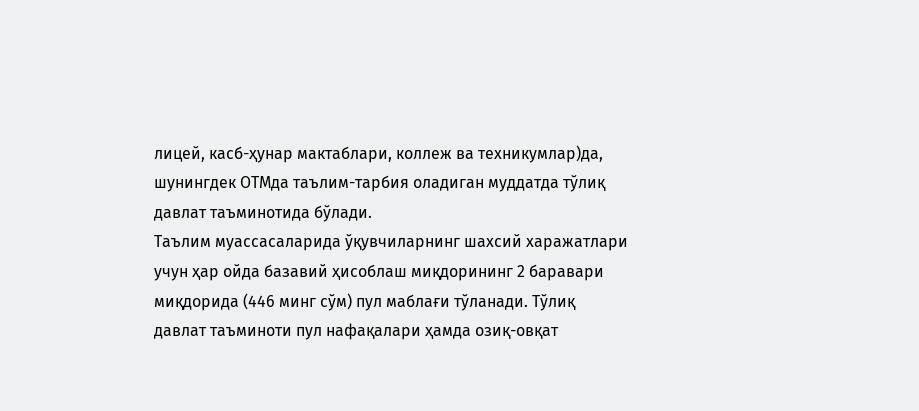лицей, касб-ҳунар мактаблари, коллеж ва техникумлар)да, шунингдек ОТМда таълим-тарбия оладиган муддатда тўлиқ давлат таъминотида бўлади.
Таълим муассасаларида ўқувчиларнинг шахсий харажатлари учун ҳар ойда базавий ҳисоблаш миқдорининг 2 баравари миқдорида (446 минг сўм) пул маблағи тўланади. Тўлиқ давлат таъминоти пул нафақалари ҳамда озиқ-овқат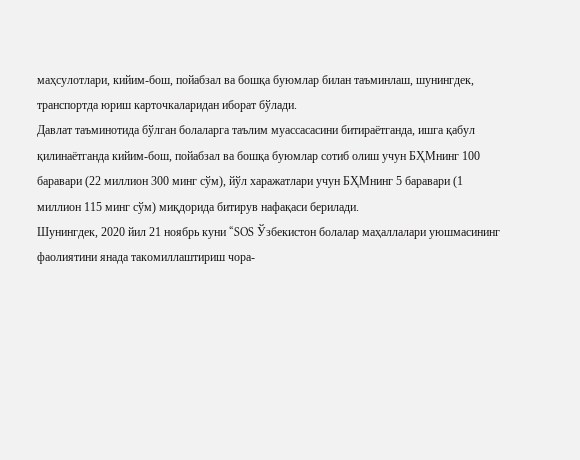маҳсулотлари, кийим-бош, пойабзал ва бошқа буюмлар билан таъминлаш, шунингдек, транспортда юриш карточкаларидан иборат бўлади.
Давлат таъминотида бўлган болаларга таълим муассасасини битираётганда, ишга қабул қилинаётганда кийим-бош, пойабзал ва бошқа буюмлар сотиб олиш учун БҲМнинг 100 баравари (22 миллион 300 минг сўм), йўл харажатлари учун БҲМнинг 5 баравари (1 миллион 115 минг сўм) миқдорида битирув нафақаси берилади.
Шунингдек, 2020 йил 21 ноябрь куни “SOS Ўзбекистон болалар маҳаллалари уюшмасининг фаолиятини янада такомиллаштириш чора-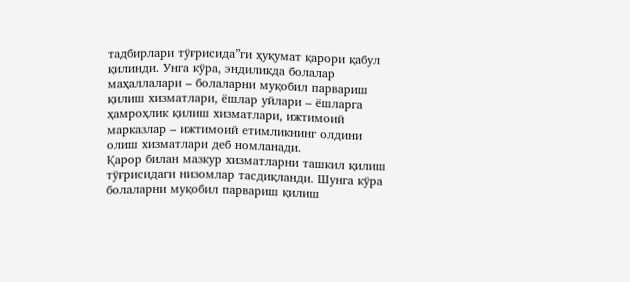тадбирлари тўғрисида”ги ҳуқумат қарори қабул қилинди. Унга кўра, эндиликда болалар маҳаллалари – болаларни муқобил парвариш қилиш хизматлари, ёшлар уйлари – ёшларга ҳамроҳлик қилиш хизматлари, ижтимоий марказлар – ижтимоий етимликнинг олдини олиш хизматлари деб номланади.
Қарор билан мазкур хизматларни ташкил қилиш тўғрисидаги низомлар тасдиқланди. Шунга кўра болаларни муқобил парвариш қилиш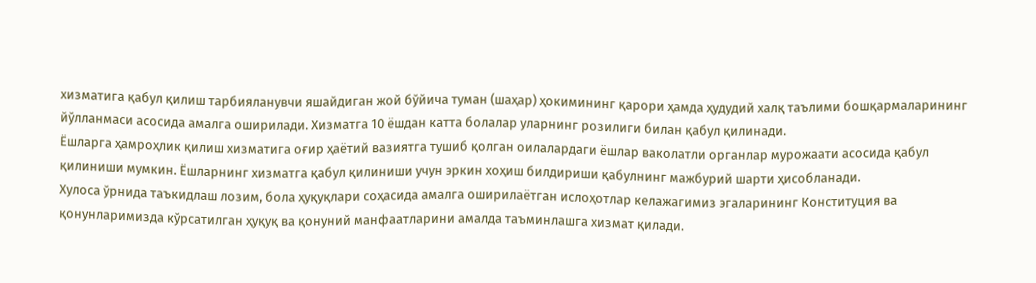хизматига қабул қилиш тарбияланувчи яшайдиган жой бўйича туман (шаҳар) ҳокимининг қарори ҳамда ҳудудий халқ таълими бошқармаларининг йўлланмаси асосида амалга оширилади. Хизматга 10 ёшдан катта болалар уларнинг розилиги билан қабул қилинади.
Ёшларга ҳамроҳлик қилиш хизматига оғир ҳаётий вазиятга тушиб қолган оилалардаги ёшлар ваколатли органлар мурожаати асосида қабул қилиниши мумкин. Ёшларнинг хизматга қабул қилиниши учун эркин хоҳиш билдириши қабулнинг мажбурий шарти ҳисобланади.
Хулоса ўрнида таъкидлаш лозим, бола ҳуқуқлари соҳасида амалга оширилаётган ислоҳотлар келажагимиз эгаларининг Конституция ва қонунларимизда кўрсатилган ҳуқуқ ва қонуний манфаатларини амалда таъминлашга хизмат қилади.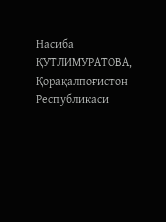Насиба ҚУТЛИМУРАТОВА,
Қорақалпоғистон Республикаси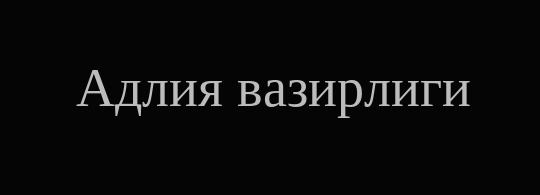Адлия вазирлиги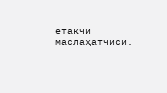етакчи маслаҳатчиси.